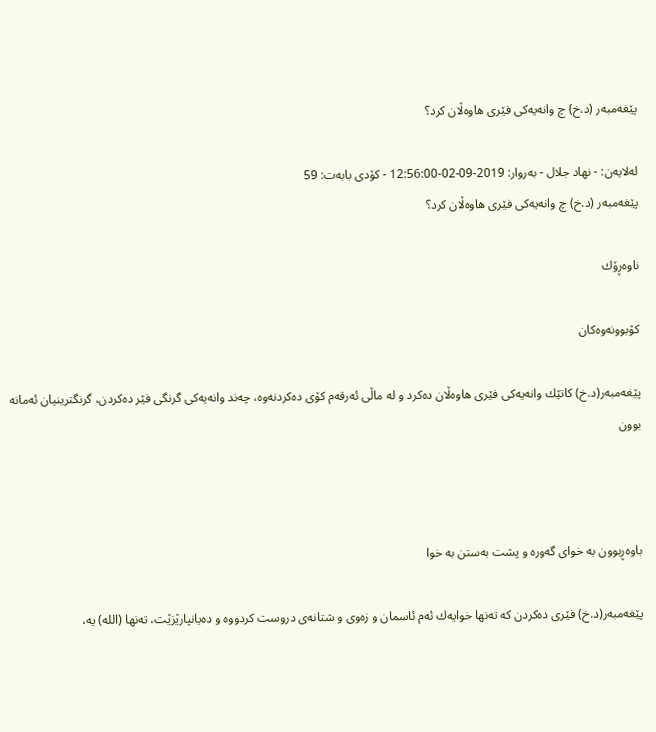پێغەمبەر (د.خ) چ وانەیەکی فێری هاوەڵان کرد؟

له‌لایه‌ن: - نھاد جلال - به‌روار: 2019-09-02-12:56:00 - کۆدی بابەت: 59
پێغەمبەر (د.خ) چ وانەیەکی فێری هاوەڵان کرد؟

ناوه‌ڕۆك

کۆبوونەوەکان

پێغەمبەر(د.خ) كاتێك وانەیەكی فێری هاوەڵان دەكرد و لە ماڵی ئەرقەم كۆی دەكردنەوە، چەند وانەیەكی گرنگی فێر دەكردن، گرنگترینیان ئەمانە بوون



باوەڕبوون بە خوای گەورە و پشت بەستن بە خوا

پێغەمبەر(د.خ) فێری دەكردن كە تەنها خوایەك ئەم ئاسمان و زەوی و شتانەی دروست كردووە و دەیانپارێزێت، تەنها (الله) یە،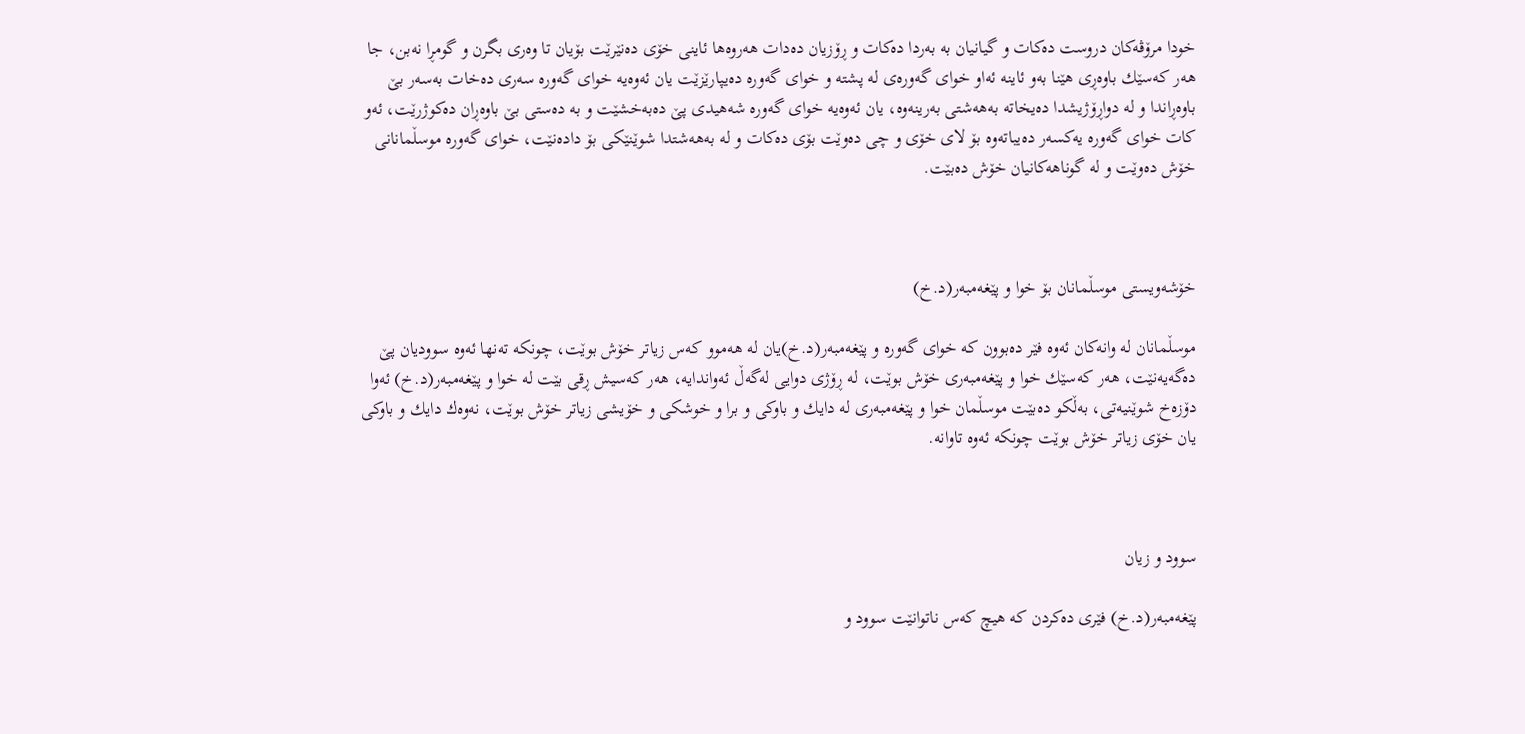خودا مرۆڤەكان دروست دەكات و گیانیان بە بەردا دەكات و ڕۆزیان دەدات هەروەها ئاینی خۆی دەنێرێت بۆیان تا وەری بگرن و گومڕا نەبن، جا هەر كەسێك باوەڕی هێنا بەو ئاینە ئەاو خوای گەورەی لە پشتە و خوای گەورە دەیپارێزێت یان ئەوەیە خوای گەورە سەری دەخات بەسەر بێ‌ باوەڕاندا و لە دواڕۆژیشدا دەیخاتە بەهەشتی بەرینەوە، یان ئەوەیە خوای گەورە شەهیدی پێ‌ دەبەخشێت و بە دەستی بێ‌ باوەڕان دەكوژرێت، ئەو كات خوای گەورە یەكسەر دەیباتەوە بۆ لای خۆی و چی دەوێت بۆی دەكات و لە بەهەشتدا شوێنێكی بۆ دادەنێت، خوای گەورە موسڵمانانی خۆش دەوێت و لە گوناهەكانیان خۆش دەبێت.



خۆشەویستی موسڵمانان بۆ خوا و پێغەمبەر(د.خ)

موسڵمانان لە وانەكان ئەوە فێر دەبوون كە خوای گەورە و پێغەمبەر(د.خ)یان لە هەموو كەس زیاتر خۆش بوێت، چونكە تەنها ئەوە سوودیان پێ‌ دەگەیەنێت، هەر كەسێك خوا و پێغەمبەری خۆش بوێت، لە ڕۆژی دوایی لەگەڵ ئەواندایە، هەر كەسیش ڕقی بێت لە خوا و پێغەمبەر(د.خ) ئەوا دۆزەخ شوێنیەتی، بەڵكو دەبێت موسڵمان خوا و پێغەمبەری لە دایك و باوكی و برا و خوشكی و خۆیشی زیاتر خۆش بوێت، نەوەك دایك و باوكی یان خۆی زیاتر خۆش بوێت چونكە ئەوە تاوانە.



سوود و زیان

پێغەمبەر(د.خ) فێری دەكردن كە هیچ كەس ناتوانێت سوود و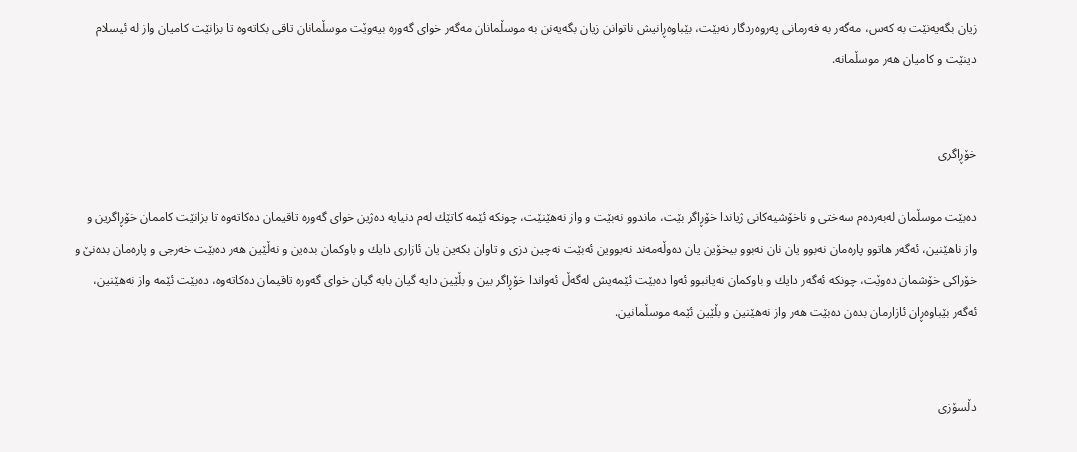زیان بگەیەنێت بە كەس، مەگەر بە فەرمانی پەروەردگار نەبێت، بێباوەڕانیش ناتوانن زیان بگەیەنن بە موسڵمانان مەگەر خوای گەورە بیەوێت موسڵمانان تاقی بكاتەوە تا بزانێت كامیان واز لە ئیسلام دینێت و كامیان هەر موسڵمانە.


خۆڕاگری

دەبێت موسڵمان لەبەردەم سەختی و ناخۆشیەكانی ژیاندا خۆڕاگر بێت، ماندوو نەبێت و واز نەهێنێت، چونكە ئێمە كاتێك لەم دنیایە دەژین خوای گەورە تاقیمان دەكاتەوە تا بزانێت كاممان خۆڕاگرین و واز ناهێنین، ئەگەر هاتوو پارەمان نەبوو یان نان نەبوو بیخۆین یان دەوڵەمەند نەبووین ئەبێت نەچین دزی و تاوان بكەین یان ئازاری دایك و باوكمان بدەین و نەڵێین هەر دەبێت خەرجی و پارەمان بدەنێ‌ و خۆراكی خۆشمان دەوێت، چونكە ئەگەر دایك و باوكمان نەیانبوو ئەوا دەبێت ئێمەیش لەگەڵ ئەواندا خۆڕاگر بین و بڵێین دایە گیان بابە گیان خوای گەورە تاقیمان دەكاتەوە، دەبێت ئێمە واز نەهێنین، ئەگەر بێباوەڕان ئازارمان بدەن دەبێت هەر واز نەهێنین و بڵێین ئێمە موسڵمانین.


دڵسۆزی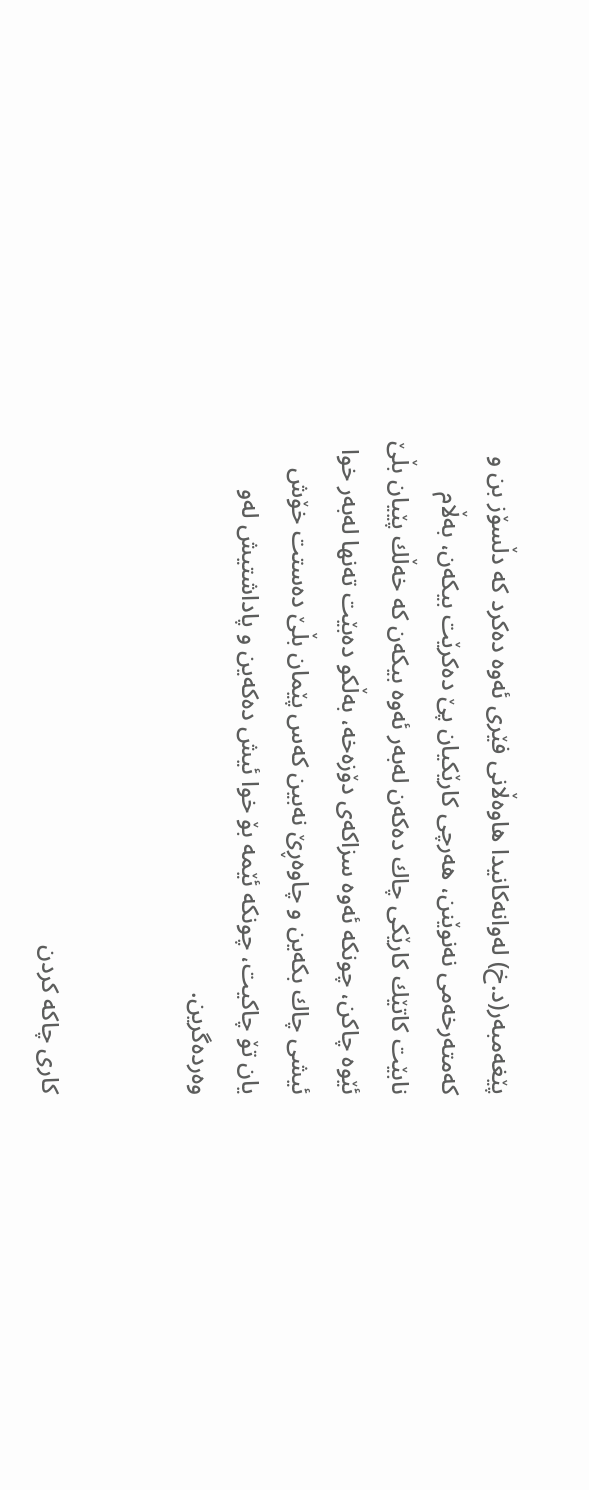پێغەمبەر(د.خ) لەوانەكانیدا هاوەڵانی فێری ئەوە دەكرد كە دڵسۆز بن و كەمتەرخەمی نەنوێنن، هەرچی كارێكیان پێ‌ دەكرێت بیكەن، بەڵام نابێت كاتێك كارێكی چاك دەكەن لەبەر ئەوە بیكەن كە خەڵك پێیان بڵێ‌ ئێوە چاكن، چونكە ئەوە سزاكەی دۆزەخە، بەڵكو دەبێت تەنها لەبەر خوا ئیشی چاك بكەین و چاوەڕێ‌ نەبین كەس پێمان بڵێ‌ دەستت خۆش یان تۆ چاكیت، چونكە ئێمە بۆ خوا ئیش دەكەین و پاداشتیش لەو وەردەگرین.


كاری چاكە كردن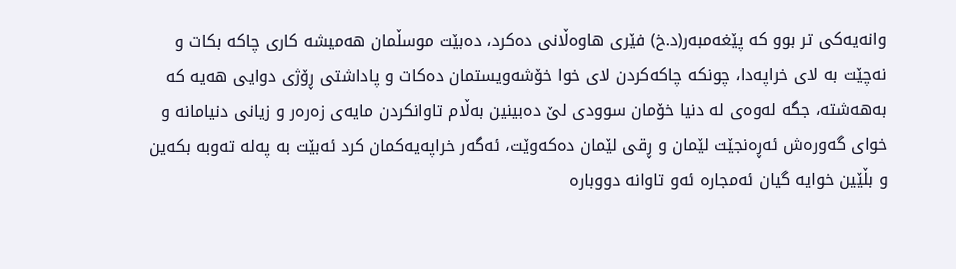وانەیەكی تر بوو كە پێغەمبەر(د.خ) فێری هاوەڵانی دەكرد، دەبێت موسڵمان هەمیشە كاری چاكە بكات و نەچێت بە لای خراپەدا، چونكە چاكەكردن لای خوا خۆشەویستمان دەكات و پاداشتی ڕۆژی دوایی هەیە كە بەهەشتە، جگە لەوەی لە دنیا خۆمان سوودی لێ‌ دەبینین بەڵام تاوانكردن مایەی زەرەر و زیانی دنیامانە و خوای گەورەش ئەڕەنجێت لێمان و ڕقی لێمان دەكەوێت، ئەگەر خراپەیەكمان كرد ئەبێت بە پەلە تەوبە بكەین و بڵێین خوایە گیان ئەمجارە ئەو تاوانە دووبارە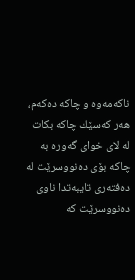ناكەمەوە و چاكە دەكەم، هەر كەسێك چاكە بكات لە لای خوای گەورە بە چاكە بۆی دەنووسرێت لە دەفتەری تایبەتدا ناوی دەنووسرێت كە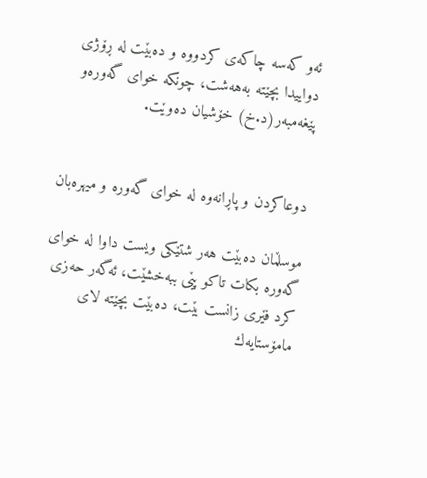ئەو كەسە چاكەی كردووە و دەبێت لە ڕۆژی دواییدا بچێتە بەهەشت، چونكە خوای گەورەو پێغەمبەر(د.خ) خۆشیان دەوێت.


دوعاكردن و پاڕانەوە لە خوای گەورە و میهرەبان

موسڵمان دەبێت هەر شتێكی ویست داوا لە خوای گەورە بكات تاكو پێی ببەخشێت، ئەگەر حەزی كرد فێری زانست بێت، دەبێت بچێتە لای مامۆستایەك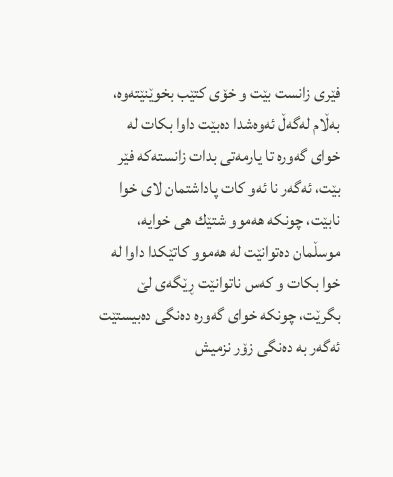فێری زانست بێت و خۆی كتێب بخوێنێتەوە، بەڵام لەگەڵ ئەوەشدا دەبێت داوا بكات لە خوای گەورە تا یارمەتی بدات زانستەكە فێر بێت، ئەگەر نا ئەو كات پاداشتمان لای خوا نابێت، چونكە هەموو شتێك هی خوایە، موسڵمان دەتوانێت لە هەموو كاتێكدا داوا لە خوا بكات و كەس ناتوانێت ڕێگەی لێ‌ بگرێت، چونكە خوای گەورە دەنگی دەبیستێت ئەگەر بە دەنگی زۆر نزمیش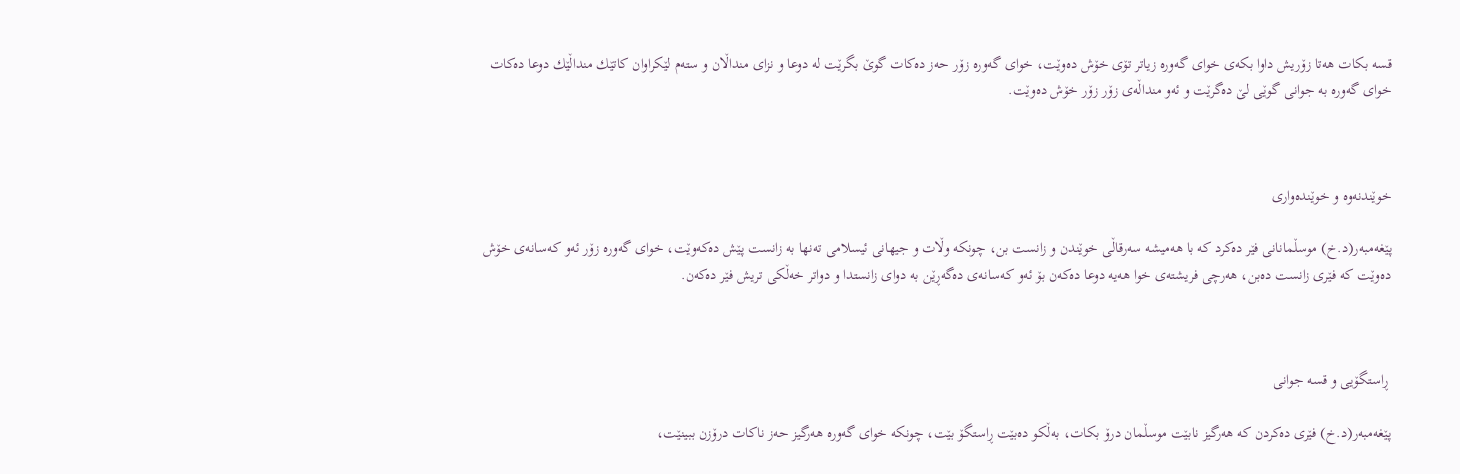قسە بكات هەتا زۆریش داوا بكەی خوای گەورە زیاتر تۆی خۆش دەوێت، خوای گەورە زۆر حەز دەكات گوێ‌ بگرێت لە دوعا و نزای منداڵان و ستەم لێكراوان كاتێك منداڵێك دوعا دەكات خوای گەورە بە جوانی گوێی لێ‌ دەگرێت و ئەو منداڵەی زۆر زۆر خۆش دەوێت.



خوێندنەوە و خوێندەواری

پێغەمبەر(د.خ) موسڵمانانی فێر دەكرد كە با هەمیشە سەرقاڵی خوێندن و زانست بن، چونكە وڵات و جیهانی ئیسلامی تەنها بە زانست پێش دەكەوێت، خوای گەورە زۆر ئەو كەسانەی خۆش دەوێت كە فێری زانست دەبن، هەرچی فریشتەی خوا هەیە دوعا دەكەن بۆ ئەو كەسانەی دەگەڕێن بە دوای زانستدا و دواتر خەڵكی تریش فێر دەكەن.



 ڕاستگۆیی و قسە جوانی

پێغەمبەر(د.خ) فێری دەكردن كە هەرگیز نابێت موسڵمان درۆ بكات، بەڵكو دەبێت ڕاستگۆ بێت، چونكە خوای گەورە هەرگیز حەز ناكات درۆزن ببینێت،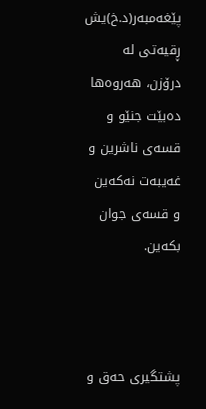پێغەمبەر(د.خ)یش ڕقیەتی لە درۆزن، هەروەها دەبێت جنێو و قسەی ناشرین و غەیبەت نەكەین و قسەی جوان بكەین.



پشتگیری حەق و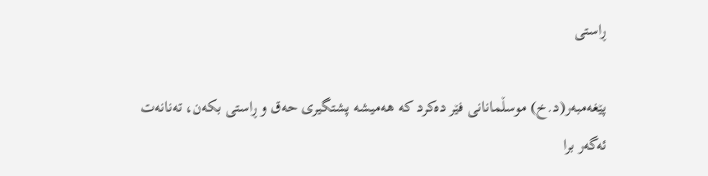ڕاستی

پێغەمبەر(د.خ) موسڵمانانی فێر دەكرد كە هەمیشە پشتگیری حەق و ڕاستی بكەن، تەنانەت ئەگەر برا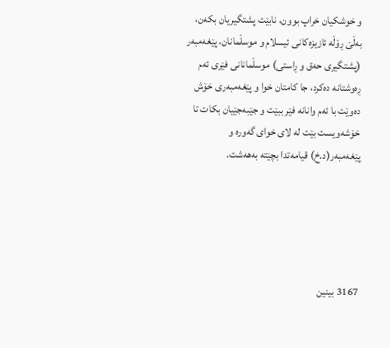و خوشكیان خراپ بوون، نابێت پشتگیریان بكەن، بەڵێ‌ ڕۆڵە ئازیزەكانی ئیسلام و موسڵمانان، پێغەمبەر (پشتگیری حەق و ڕاستی) موسڵمانانی فێری ئەم ڕەوشتانە دەكرد، جا كامتان خوا و پێغەمبەری خۆش دەوێت با ئەم وانانە فێر ببێت و جێبەجێیان بكات تا خۆشەویست بێت لە لای خوای گەورە و پێغەمبەر(د.خ) قیامەتدا بچێتە بەهەشت.





3167 بینین